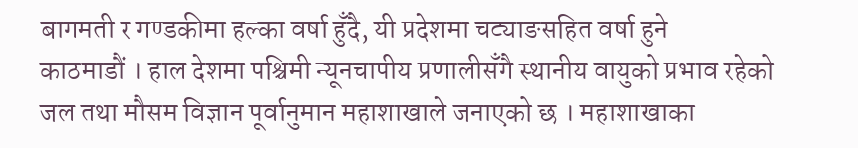बागमती र गण्डकीमा हल्का वर्षा हुँदै, यी प्रदेशमा चट्याङसहित वर्षा हुने
काठमाडौं । हाल देशमा पश्चिमी न्यूनचापीय प्रणालीसँगै स्थानीय वायुको प्रभाव रहेको जल तथा मौसम विज्ञान पूर्वानुमान महाशाखाले जनाएको छ । महाशाखाका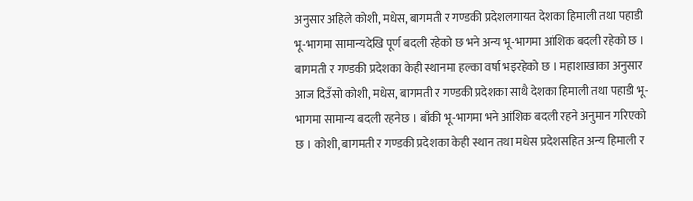अनुसार अहिले कोशी, मधेस, बागमती र गण्डकी प्रदेशलगायत देशका हिमाली तथा पहाडी भू-भागमा सामान्यदेखि पूर्ण बदली रहेको छ भने अन्य भू-भागमा आंशिक बदली रहेको छ । बागमती र गण्डकी प्रदेशका केही स्थानमा हल्का वर्षा भइरहेको छ । महाशाखाका अनुसार आज दिउँसो कोशी, मधेस, बागमती र गण्डकी प्रदेशका साथै देशका हिमाली तथा पहाडी भू-भागमा सामान्य बदली रहनेछ । बाँकी भू-भागमा भने आंशिक बदली रहने अनुमान गरिएको छ । कोशी, बागमती र गण्डकी प्रदेशका केही स्थान तथा मधेस प्रदेशसहित अन्य हिमाली र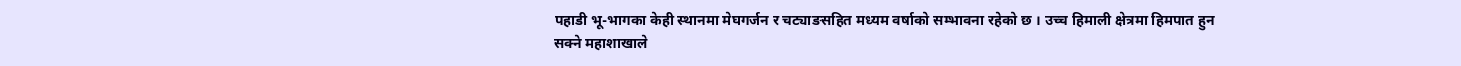पहाडी भू-भागका केही स्थानमा मेघगर्जन र चट्याङसहित मध्यम वर्षाको सम्भावना रहेको छ । उच्च हिमाली क्षेत्रमा हिमपात हुन सक्ने महाशाखाले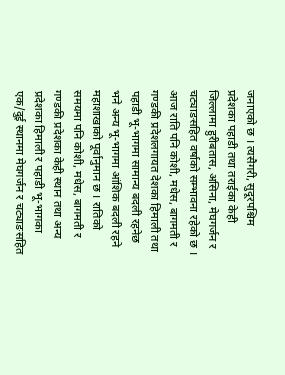जनाएको छ । त्यसैगरी, सुदूरपश्चिम प्रदेशका पहाडी तथा तराईका केही जिल्लामा हुरीबतास, असिना, मेघगर्जन र चट्याङसहित वर्षाको सम्भावना रहेको छ । आज राति पनि कोशी, मधेस, बागमती र गण्डकी प्रदेशलगायत देशका हिमाली तथा पहाडी भू-भागमा सामान्य बदली रहनेछ भने अन्य भू-भागमा आंशिक बदली रहने महाशाखाको पूर्वानुमान छ । रातिको समयमा पनि कोशी, मधेस, बागमती र गण्डकी प्रदेशका केही स्थान तथा अन्य प्रदेशका हिमाली र पहाडी भू-भागका एक/दुई स्थानमा मेघगर्जन र चट्याङसहित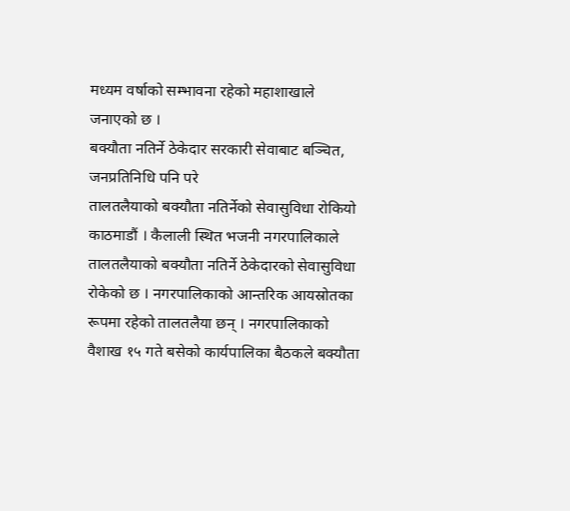मध्यम वर्षाको सम्भावना रहेको महाशाखाले जनाएको छ ।
बक्यौता नतिर्ने ठेकेदार सरकारी सेवाबाट बञ्चित, जनप्रतिनिधि पनि परे
तालतलैयाको बक्यौता नतिर्नेको सेवासुविधा रोकियो काठमाडौं । कैलाली स्थित भजनी नगरपालिकाले तालतलैयाको बक्यौता नतिर्ने ठेकेदारको सेवासुविधा रोकेको छ । नगरपालिकाको आन्तरिक आयस्रोतका रूपमा रहेको तालतलैया छन् । नगरपालिकाको वैशाख १५ गते बसेको कार्यपालिका बैठकले बक्यौता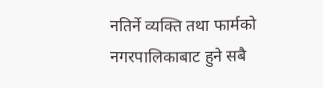नतिर्ने व्यक्ति तथा फार्मको नगरपालिकाबाट हुने सबै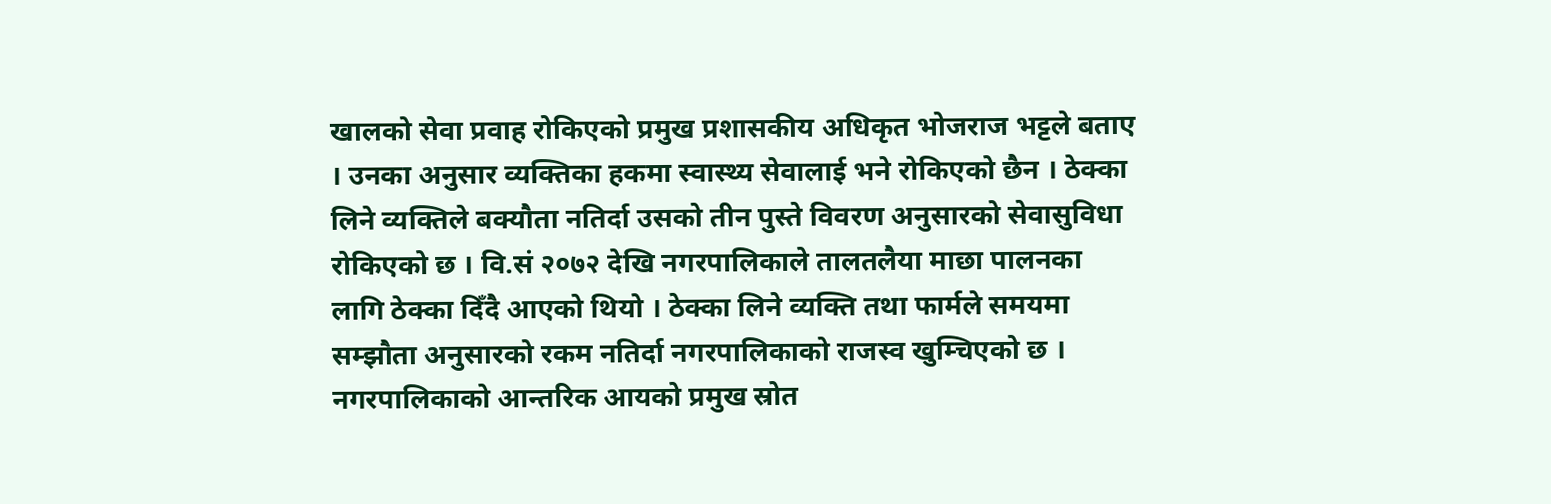खालको सेवा प्रवाह रोकिएको प्रमुख प्रशासकीय अधिकृत भोजराज भट्टले बताए । उनका अनुसार व्यक्तिका हकमा स्वास्थ्य सेवालाई भने रोकिएको छैन । ठेक्का लिने व्यक्तिले बक्यौता नतिर्दा उसको तीन पुस्ते विवरण अनुसारको सेवासुविधा रोकिएको छ । वि.सं २०७२ देखि नगरपालिकाले तालतलैया माछा पालनका लागि ठेक्का दिँदै आएको थियो । ठेक्का लिने व्यक्ति तथा फार्मले समयमा सम्झौता अनुसारको रकम नतिर्दा नगरपालिकाको राजस्व खुम्चिएको छ । नगरपालिकाको आन्तरिक आयको प्रमुख स्रोत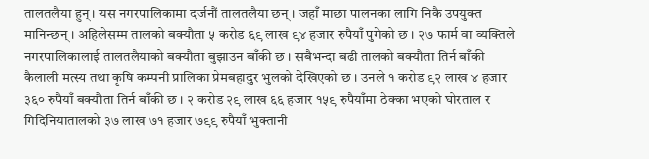तालतलैया हुन् । यस नगरपालिकामा दर्जनौं तालतलैया छन् । जहाँ माछा पालनका लागि निकै उपयुक्त मानिन्छन् । अहिलेसम्म तालको बक्यौता ५ करोड ६९ लाख ९४ हजार रुपैयाँ पुगेको छ । २७ फार्म वा व्यक्तिले नगरपालिकालाई तालतलैयाको बक्यौता बुझाउन बाँकी छ । सबैभन्दा बढी तालको बक्यौता तिर्न बाँकी कैलाली मत्स्य तथा कृषि कम्पनी प्रालिका प्रेमबहादुर भुलको देखिएको छ । उनले १ करोड ९२ लाख ४ हजार ३६० रुपैयाँ बक्यौता तिर्न बाँकी छ । २ करोड २९ लाख ६६ हजार १५९ रुपैयाँमा ठेक्का भएको घोरताल र गिदिनियातालको ३७ लाख ७१ हजार ७९९ रुपैयाँ भुक्तानी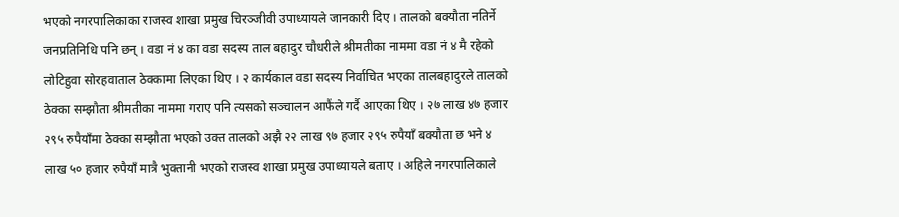भएको नगरपालिकाका राजस्व शाखा प्रमुख चिरञ्जीवी उपाध्यायले जानकारी दिए । तालको बक्यौता नतिर्ने जनप्रतिनिधि पनि छन् । वडा नं ४ का वडा सदस्य ताल बहादुर चौधरीले श्रीमतीका नाममा वडा नं ४ मै रहेको लोटिहुवा सोरहवाताल ठेक्कामा लिएका थिए । २ कार्यकाल वडा सदस्य निर्वाचित भएका तालबहादुरले तालको ठेक्का सम्झौता श्रीमतीका नाममा गराए पनि त्यसको सञ्चालन आफैंले गर्दै आएका थिए । २७ लाख ४७ हजार २९५ रुपैयाँमा ठेक्का सम्झौता भएको उक्त तालको अझै २२ लाख ९७ हजार २९५ रुपैयाँ बक्यौता छ भने ४ लाख ५० हजार रुपैयाँ मात्रै भुक्तानी भएको राजस्व शाखा प्रमुख उपाध्यायले बताए । अहिले नगरपालिकाले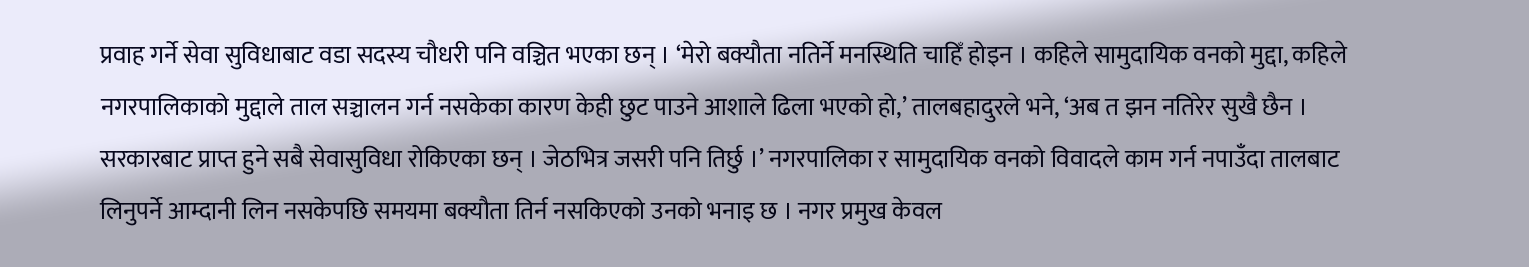प्रवाह गर्ने सेवा सुविधाबाट वडा सदस्य चौधरी पनि वञ्चित भएका छन् । ‘मेरो बक्यौता नतिर्ने मनस्थिति चाहिँ होइन । कहिले सामुदायिक वनको मुद्दा, कहिले नगरपालिकाको मुद्दाले ताल सञ्चालन गर्न नसकेका कारण केही छुट पाउने आशाले ढिला भएको हो,’ तालबहादुरले भने, ‘अब त झन नतिरेर सुखै छैन । सरकारबाट प्राप्त हुने सबै सेवासुविधा रोकिएका छन् । जेठभित्र जसरी पनि तिर्छु ।’ नगरपालिका र सामुदायिक वनको विवादले काम गर्न नपाउँदा तालबाट लिनुपर्ने आम्दानी लिन नसकेपछि समयमा बक्यौता तिर्न नसकिएको उनको भनाइ छ । नगर प्रमुख केवल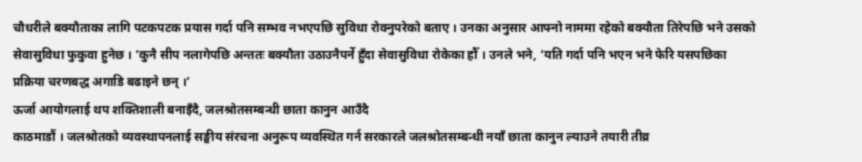चौधरीले बक्यौताका लागि पटकपटक प्रयास गर्दा पनि सम्भव नभएपछि सुविधा रोक्नुपरेको बताए । उनका अनुसार आफ्नो नाममा रहेको बक्यौता तिरेपछि भने उसको सेवासुविधा फुकुवा हुनेछ । ‘कुनै सीप नलागेपछि अन्ततः बक्यौता उठाउनैपर्ने हुँदा सेवासुविधा रोकेका हौँ । उनले भने, ‘यति गर्दा पनि भएन भने फेरि यसपछिका प्रक्रिया चरणबद्ध अगाडि बढाइने छन् ।’
ऊर्जा आयोगलाई थप शक्तिशाली बनाइँदै, जलश्रोतसम्बन्धी छाता कानुन आउँदै
काठमाडौं । जलश्रोतको व्यवस्थापनलाई सङ्घीय संरचना अनुरूप व्यवस्थित गर्न सरकारले जलश्रोतसम्बन्धी नयाँ छाता कानुन ल्याउने तयारी तीव्र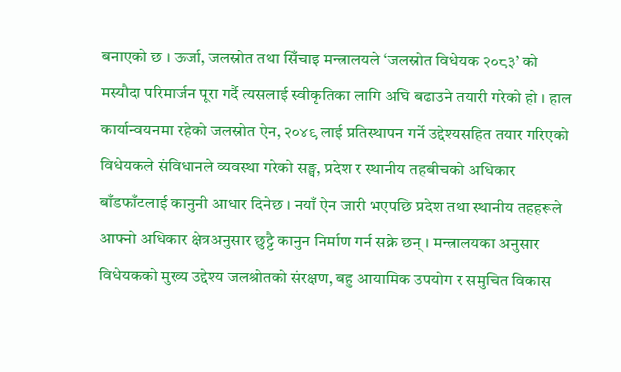बनाएको छ । ऊर्जा, जलस्रोत तथा सिँचाइ मन्त्रालयले ‘जलस्रोत विधेयक २०८३’ को मस्यौदा परिमार्जन पूरा गर्दै त्यसलाई स्वीकृतिका लागि अघि बढाउने तयारी गरेको हो । हाल कार्यान्वयनमा रहेको जलस्रोत ऐन, २०४९ लाई प्रतिस्थापन गर्ने उद्देश्यसहित तयार गरिएको विधेयकले संविधानले व्यवस्था गरेको सङ्घ, प्रदेश र स्थानीय तहबीचको अधिकार बाँडफाँटलाई कानुनी आधार दिनेछ । नयाँ ऐन जारी भएपछि प्रदेश तथा स्थानीय तहहरूले आफ्नो अधिकार क्षेत्रअनुसार छुट्टै कानुन निर्माण गर्न सक्ने छन् । मन्त्रालयका अनुसार विधेयकको मुख्य उद्देश्य जलश्रोतको संरक्षण, बहु आयामिक उपयोग र समुचित विकास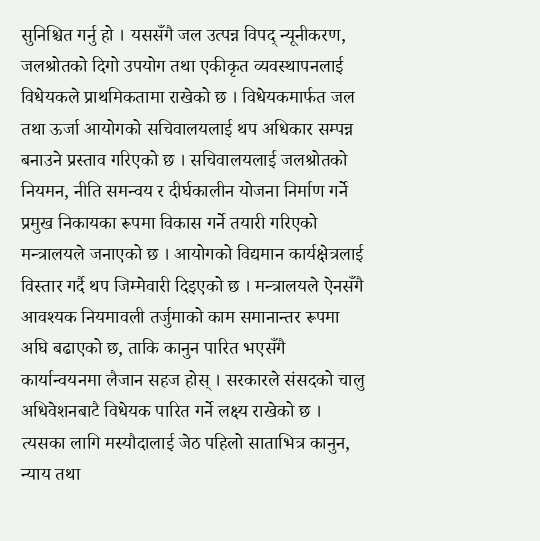सुनिश्चित गर्नु हो । यससँगै जल उत्पन्न विपद् न्यूनीकरण, जलश्रोतको दिगो उपयोग तथा एकीकृत व्यवस्थापनलाई विधेयकले प्राथमिकतामा राखेको छ । विधेयकमार्फत जल तथा ऊर्जा आयोगको सचिवालयलाई थप अधिकार सम्पन्न बनाउने प्रस्ताव गरिएको छ । सचिवालयलाई जलश्रोतको नियमन, नीति समन्वय र दीर्घकालीन योजना निर्माण गर्ने प्रमुख निकायका रूपमा विकास गर्ने तयारी गरिएको मन्त्रालयले जनाएको छ । आयोगको विद्यमान कार्यक्षेत्रलाई विस्तार गर्दै थप जिम्मेवारी दिइएको छ । मन्त्रालयले ऐनसँगै आवश्यक नियमावली तर्जुमाको काम समानान्तर रूपमा अघि बढाएको छ, ताकि कानुन पारित भएसँगै कार्यान्वयनमा लैजान सहज होस् । सरकारले संसदको चालु अधिवेशनबाटै विधेयक पारित गर्ने लक्ष्य राखेको छ । त्यसका लागि मस्यौदालाई जेठ पहिलो साताभित्र कानुन, न्याय तथा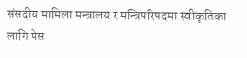संसदीय मामिला मन्त्रालय र मन्त्रिपरिषदमा स्वीकृतिका लागि पेस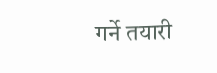गर्ने तयारी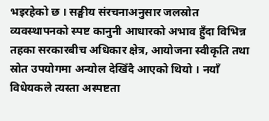भइरहेको छ । सङ्घीय संरचनाअनुसार जलस्रोत व्यवस्थापनको स्पष्ट कानुनी आधारको अभाव हुँदा विभिन्न तहका सरकारबीच अधिकार क्षेत्र, आयोजना स्वीकृति तथा स्रोत उपयोगमा अन्योल देखिँदै आएको थियो । नयाँ विधेयकले त्यस्ता अस्पष्टता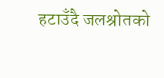हटाउँदै जलश्रोतको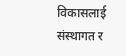विकासलाई संस्थागत र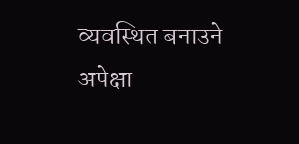व्यवस्थित बनाउने अपेक्षा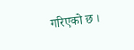गरिएको छ ।